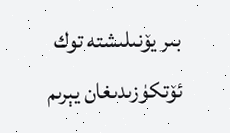بىر يۆنىلىشتە توك ئۆتكۈزىدىغان يېرىم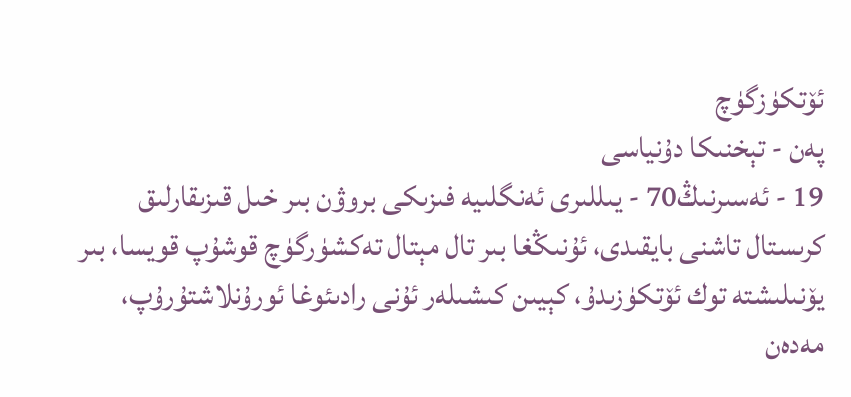ئۆتكۈزگۈچ
پەن - تېخنىكا دۇنياسى
19 - ئەسىرنىڭ70 - يىللىرى ئەنگلىيە فىزىكى بروۋن بىر خىل قىزىقارلىق كرىستال تاشنى بايقىدى، ئۇنىڭغا بىر تال مېتال تەكشۈرگۈچ قوشۇپ قويسا، بىر يۆنىلىشتە توك ئۆتكۈزىدۇ، كېيىن كىشىلەر ئۇنى رادىئوغا ئورۇنلاشتۇرۇپ، مەدەن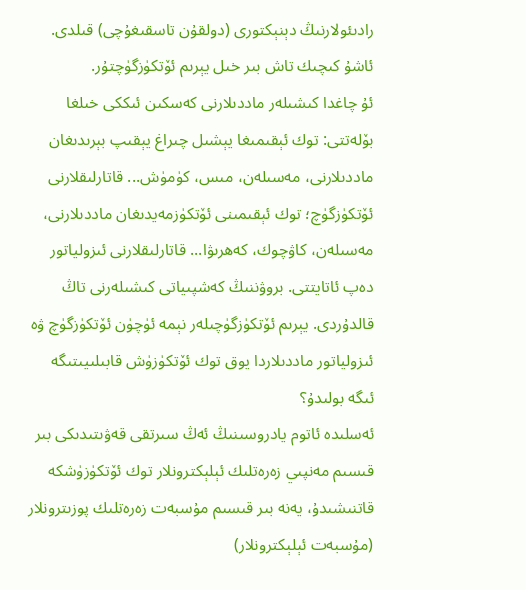رادىئولارنىڭ دېنېكتورى (دولقۇن تاسقىغۇچى) قىلدى. ئاشۇ كىچىك تاش بىر خىل يېرىم ئۆتكۈزگۈچتۇر.
ئۇ چاغدا كىشىلەر ماددىلارنى كەسكىن ئىككى خىلغا بۆلەتتى: توك ئېقىمىغا يېشىل چىراغ يېقىپ بېرىدىغان ماددىلارنى، مەسىلەن، مىس، كۈمۈش... قاتارلىقلارنى ئۆتكۈزگۈچ؛ توك ئېقىمىنى ئۆتكۈزمەيدىغان ماددىلارنى، مەسىلەن، كاۋچوك، كەھرىۋا... قاتارلىقلارنى ئىزولياتور دەپ ئاتايتتى. بروۋننىڭ كەشپىياتى كىشىلەرنى تاڭ قالدۇردى. يېرىم ئۆتكۈزگۈچىلەر نېمە ئۈچۈن ئۆتكۈزگۈچ ۋە ئىزولياتور ماددىلاردا يوق توك ئۆتكۈزۈش قابىلىيىتىگە ئىگە بولىدۇ؟
ئەسلىدە ئاتوم يادروسىنىڭ ئەڭ سىرتقى قەۋىتىدىكى بىر قىسىم مەنپىي زەرەتلىك ئېلېكترونلار توك ئۆتكۈزۈشكە قاتنىشىدۇ، يەنە بىر قىسىم مۇسبەت زەرەتلىك پوزىترونلار (مۇسبەت ئېلېكترونلار)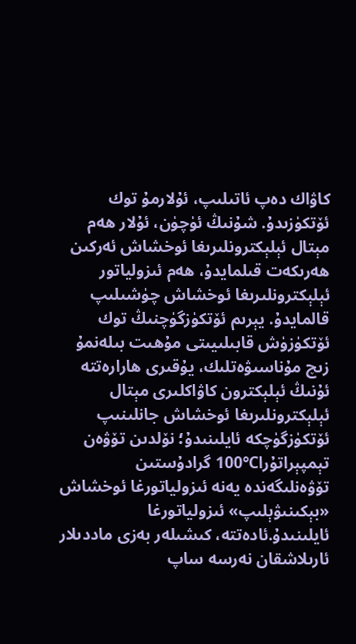كاۋاك دەپ ئاتىلىپ، ئۇلارمۇ توك ئۆتكۈزىدۇ. شۇنىڭ ئۈچۈن، ئۇلار ھەم مېتال ئېلېكترونلىرىغا ئوخشاش ئەركىن ھەرىكەت قىلمايدۇ، ھەم ئىزولياتور ئېلېكترونلىرىغا ئوخشاش چۈشىلىپ قالمايدۇ. يېرىم ئۆتكۈزگۈچنىڭ توك ئۆتكۈزۈش قابىلىيىتى مۇھىت بىلەنمۇ زىچ مۇناسىۋەتلىك، يۇقىرى ھارارەتتە ئۇنىڭ ئېلېكترون كاۋاكلىرى مېتال ئېلېكترونلىرىغا ئوخشاش جانلىنىپ ئۆتكۈزگۈچكە ئايلىنىدۇ؛ نۆلدىن تۆۋەن تېمپېراتۇرا℃100 گرادۇستىن تۆۋەنلىگەندە يەنە ئىزولياتورغا ئوخشاش «بېكىنىۋېلىپ» ئىزولياتورغا ئايلىنىدۇ.ئادەتتە، كىشىلەر بەزى ماددىلار ئارىلاشقان نەرسە ساپ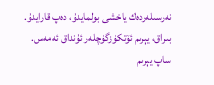نەرسىلەردەك ياخشى بولمايدۇ، دەپ قارايدۇ. بىراق، يېرىم ئۆتكۈزگۈچلەر ئۇنداق ئەمەس. ساپ يېرىم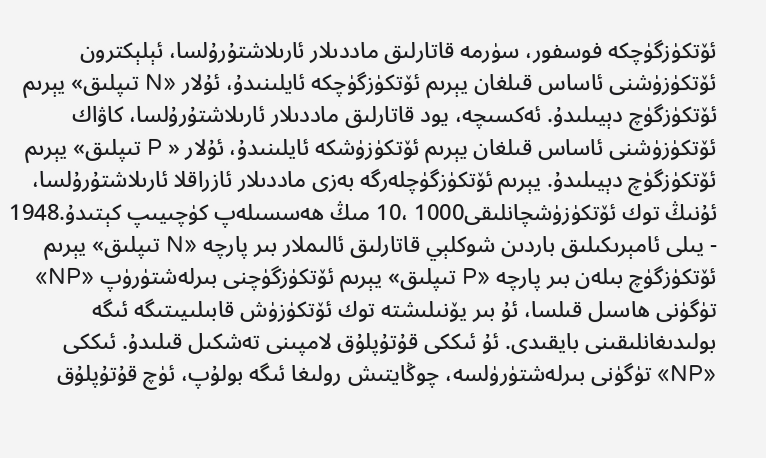ئۆتكۈزگۈچكە فوسفور، سۈرمە قاتارلىق ماددىلار ئارىلاشتۇرۇلسا، ئېلېكترون ئۆتكۈزۈشنى ئاساس قىلغان يېرىم ئۆتكۈزگۈچكە ئايلىنىدۇ، ئۇلار «N تىپلىق» يېرىم ئۆتكۈزگۈچ دېيىلىدۇ. ئەكسىچە، يود قاتارلىق ماددىلار ئارىلاشتۇرۇلسا، كاۋاك ئۆتكۈزۈشنى ئاساس قىلغان يېرىم ئۆتكۈزۈشكە ئايلىنىدۇ، ئۇلار « P تىپلىق» يېرىم ئۆتكۈزگۈچ دېيىلىدۇ. يېرىم ئۆتكۈزگۈچلەرگە بەزى ماددىلار ئازراقلا ئارىلاشتۇرۇلسا، ئۇنىڭ توك ئۆتكۈزۈشچانلىقى1000 ،10 مىڭ ھەسسىلەپ كۈچىيىپ كېتىدۇ.1948
- يىلى ئامېرىكىلىق باردىن شوكلېي قاتارلىق ئالىملار بىر پارچە «N تىپلىق» يېرىم ئۆتكۈزگۈچ بىلەن بىر پارچە «P تىپلىق» يېرىم ئۆتكۈزگۈچنى بىرلەشتۈرۈپ «NP» تۈگۈنى ھاسىل قىلسا، ئۇ بىر يۆنىلىشتە توك ئۆتكۈزۈش قابىلىيىتىگە ئىگە بولىدىغانلىقىنى بايقىدى. ئۇ ئىككى قۇتۇپلۇق لامپىنى تەشكىل قىلىدۇ. ئىككى «NP» تۈگۈنى بىرلەشتۈرۈلسە، چوڭايتىش رولىغا ئىگە بولۇپ، ئۈچ قۇتۇپلۇق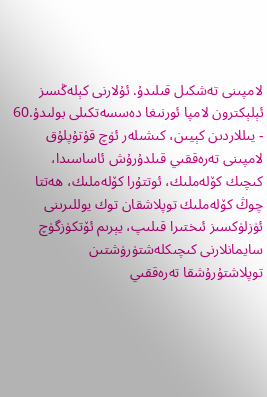لامپىنى تەشكىل قىلىدۇ. ئۇلارنى كېلەڭسىز ئېلېكترون لامپا ئورنىغا دەسسەتكىلى بولىدۇ.60 - يىللاردىن كېيىن، كىشىلەر ئۈچ قۇتۇپلۇق لامپىنى تەرەققىي قىلدۇرۇش ئاساسىدا، كىچىك كۆلەملىك، ئوتتۇرا كۆلەملىك، ھەتتا چوڭ كۆلەملىك توپلاشقان توك يوللىرىنى ئۈزلۈكسىز ئىختىرا قىلىپ، يېرىم ئۆتكۈزگۈچ سايمانلارنى كىچىكلەشتۈرۈشتىن توپلاشتۇرۇشقا تەرەققىي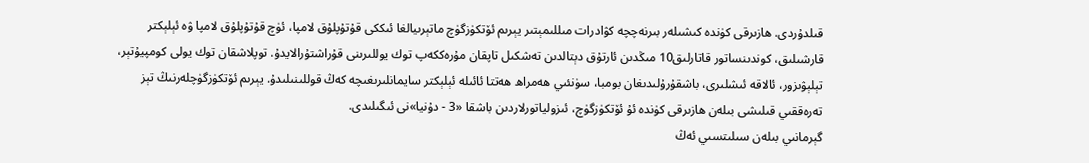قىلدۇردى. ھازىرقى كۈندە كىشىلەر بىرنەچچە كۋادرات مىللىمېتىر يېرىم ئۆتكۈزگۈچ ماتېرىيالغا ئىككى قۇتۇپلۇق لامپا، ئۈچ قۇتۇپلۇق لامپا ۋە ئېلېكتر قارشىلىق، كوندىنساتور قاتارلىق10 مىڭدىن ئارتۇق دېتالدىن تەشكىل تاپقان مۇرەككەپ توك يوللىرىنى قۇراشتۇرالايدۇ. توپلاشقان توك يولى كومپيۇتېر، تېلېۋىزور، ئالاقە ئىشلىرى، باشقۇرۇلىدىغان بومبا، سۈنئىي ھەمراھ ھەتتا ئائىلە ئېلېكتر سايمانلىرىغىچە كەڭ قوللىنىلىدۇ. يېرىم ئۆتكۈزگۈچلەرنىڭ تېز تەرەققىي قىلىشى بىلەن ھازىرقى كۈندە ئۇ ئۆتكۈزگۈچ، ئىزولياتورلاردىن باشقا «3 - دۇنيا»نى ئىگىلىدى.
گېرمانىي بىلەن سىلىتسىي ئەڭ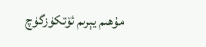مۇھىم يېرىم ئۆتكۈزگۈچ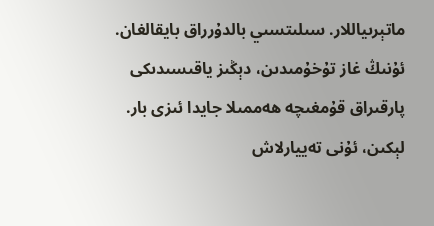ماتېرىياللار. سىلىتسىي بالدۇرراق بايقالغان. ئۇنىڭ غاز تۇخۇمىدىن، دېڭىز ياقىسىدىكى پارقىراق قۇمغىچە ھەممىلا جايدا ئىزى بار. لېكىن، ئۇنى تەييارلاش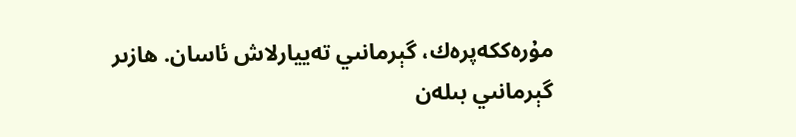مۇرەككەپرەك، گېرمانىي تەييارلاش ئاسان. ھازىر گېرمانىي بىلەن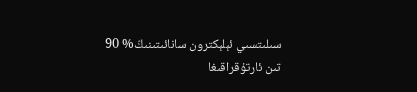سىلىتسىي ئېلېكترون سانائىتىنىڭ% 90 تىن ئارتۇقراقىغا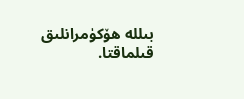بىللە ھۆكۈمرانلىق قىلماقتا.